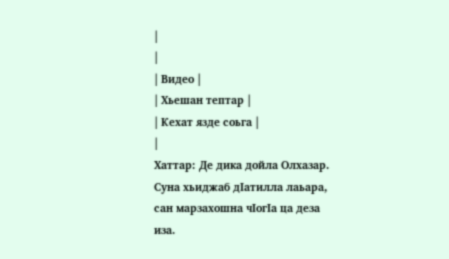|
|
| Видео |
| Хьешан тептар |
| Кехат язде соьга |
|
Хаттар: Де дика дойла Олхазар. Суна хьиджаб дIатилла лаьара, сан марзахошна чIогIа ца деза иза.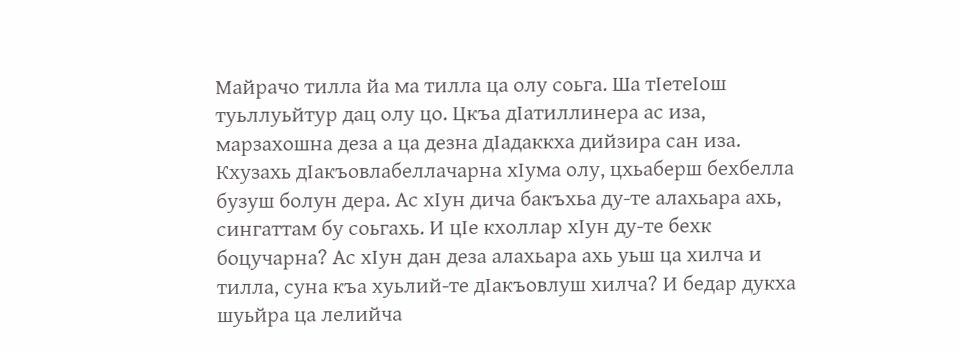Майрачо тилла йа ма тилла ца олу соьга. Ша тIетеIош туьллуьйтур дац олу цо. Цкъа дIатиллинера ас иза, марзахошна деза а ца дезна дIадаккха дийзира сан иза. Кхузахь дIакъовлабеллачарна хIума олу, цхьаберш бехбелла бузуш болун дера. Ас хIун дича бакъхьа ду-те алахьара ахь, сингаттам бу соьгахь. И цIе кхоллар хIун ду-те бехк боцучарна? Ас хIун дан деза алахьара ахь уьш ца хилча и тилла, суна къа хуьлий-те дIакъовлуш хилча? И бедар дукха шуьйра ца лелийча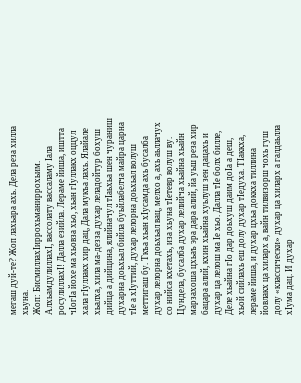мегаш дуй-те? Жоп лахьара ахь. Дела реза хилла хьуна.
Жоп: БисмиллахIиррохьманиррохьим. АлхьамдулиллахI, вассолату вассаламу Iала росулиллахI! Далла езийла. Лераме йиша, иштта чIогIа йохе ма хьовза хьо, хьан гIуллакх оццул хала гIуллакх хир дац, Дала мукъа лахь. Ялайале хьалха, хила ма-дезза духар леладойтур бохуш дийца а дийцина, ялийначул тIаьхьа шен чураниш духарна доьхьал бийла буьйлабелча майра царна тIе а хIуттий, духар лелорна доьхьал волуш меттигаш бу. Ткъа хьан хIусамда ахь бусалба духар лелорна доьхьал вац, мелхо а, ахь аьллачух со нийса кхетахь, иза хьуна тIетевр волуш ву. Цундела, бусалба духар лелийча хьайна хьайн марзахоша цхьаъ эра дара алий, йа уьш реза хир бацара алий, кхин хьайна хуьлуш зен дацахь и духар ца лелош ма Iе хьо. Далла тIе болх билле, Деле хьайна гIо дар доьхуш даим доIа а деш, хьой сийлахь еш долу духар тIедуха. ТIаккха, лераме йиша, и духар цхьа доккха тиллина йовлакх ца хиларх а, вайн тилвизорш чохь гуш долу «классически» духар ца хиларх а галдаьлла хIума дац. И духар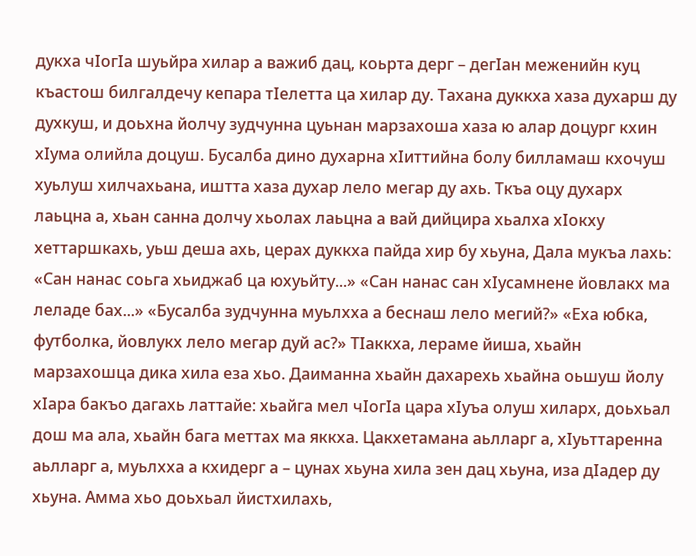дукха чIогIа шуьйра хилар а важиб дац, коьрта дерг – дегIан меженийн куц къастош билгалдечу кепара тIелетта ца хилар ду. Тахана дуккха хаза духарш ду духкуш, и доьхна йолчу зудчунна цуьнан марзахоша хаза ю алар доцург кхин хIума олийла доцуш. Бусалба дино духарна хIиттийна болу билламаш кхочуш хуьлуш хилчахьана, иштта хаза духар лело мегар ду ахь. Ткъа оцу духарх лаьцна а, хьан санна долчу хьолах лаьцна а вай дийцира хьалха хIокху хеттаршкахь, уьш деша ахь, церах дуккха пайда хир бу хьуна, Дала мукъа лахь: «Сан нанас соьга хьиджаб ца юхуьйту...» «Сан нанас сан хIусамнене йовлакх ма леладе бах...» «Бусалба зудчунна муьлхха а беснаш лело мегий?» «Еха юбка, футболка, йовлукх лело мегар дуй ас?» ТIаккха, лераме йиша, хьайн марзахошца дика хила еза хьо. Даиманна хьайн дахарехь хьайна оьшуш йолу хIара бакъо дагахь латтайе: хьайга мел чIогIа цара хIуъа олуш хиларх, доьхьал дош ма ала, хьайн бага меттах ма яккха. Цакхетамана аьлларг а, хIуьттаренна аьлларг а, муьлхха а кхидерг а – цунах хьуна хила зен дац хьуна, иза дIадер ду хьуна. Амма хьо доьхьал йистхилахь,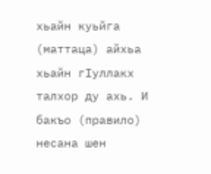хьайн куьйга (маттаца) айхьа хьайн гIуллакх талхор ду ахь. И бакъо (правило) несана шен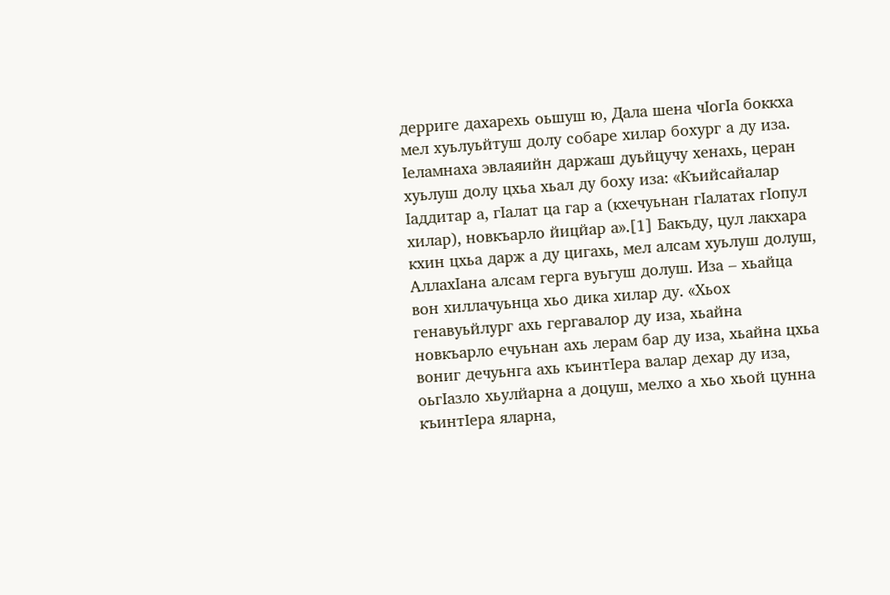дерриге дахарехь оьшуш ю, Дала шена чIогIа боккха мел хуьлуьйтуш долу собаре хилар бохург а ду иза. Iеламнаха эвлаяийн даржаш дуьйцучу хенахь, церан хуьлуш долу цхьа хьал ду боху иза: «Къийсайалар Iаддитар а, гIалат ца гар а (кхечуьнан гIалатах гIопул хилар), новкъарло йицйар а».[1] Бакъду, цул лакхара кхин цхьа дарж а ду цигахь, мел алсам хуьлуш долуш, АллахIана алсам герга вуьгуш долуш. Иза – хьайца вон хиллачуьнца хьо дика хилар ду. «Хьох генавуьйлург ахь гергавалор ду иза, хьайна новкъарло ечуьнан ахь лерам бар ду иза, хьайна цхьа вониг дечуьнга ахь къинтIера валар дехар ду иза, оьгIазло хьулйарна а доцуш, мелхо а хьо хьой цунна къинтIера яларна,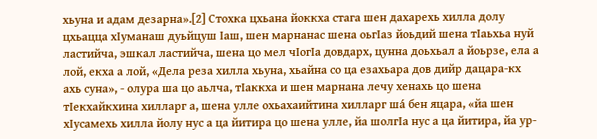хьуна и адам дезарна».[2] Стохка цхьана йоккха стага шен дахарехь хилла долу цхьацца хIуманаш дуьйцуш Iаш, шен марнанас шена оьгIаз йоьдий шена тIаьхьа нуй ластийча, эшкал ластийча, шена цо мел чIогIа довдарх, цунна доьхьал а йоьрзе, ела а лой, екха а лой, «Дела реза хилла хьуна, хьайна со ца езахьара дов дийр дацара-кх ахь суна», - олура ша цо аьлча, тIаккха и шен марнана лечу хенахь цо шена тIекхайкхина хилларг а, шена улле охьахаийтина хилларг ша́ бен яцара, «йа шен хIусамехь хилла йолу нус а ца йитира цо шена улле, йа шолгIа нус а ца йитира, йа ур-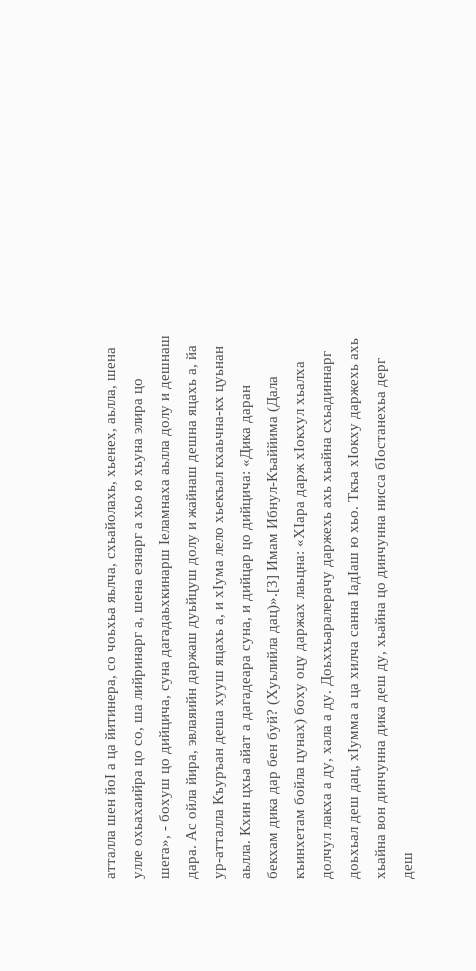атталла шен йоI а ца йитинера, со чоьхьа яьлча, схьайолахь, хьенех, аьлла, шена улле охьахаийра цо со, ша лийринарг а, шена езнарг а хьо ю хьуна элира цо шега», - бохуш цо дийцича, суна дагадаьхкинарш Iеламнаха аьлла долу и дешнаш дара. Ас ойла йира, эвлаяийн даржаш дуьйцуш долу и жайнаш дешна яцахь а, йа ур-атталла Къуръан деша хууш яцахь а, и хIума лело хьекъал кхаьчна-кх цуьнан аьлла. Кхин цхьа айат а дагадеара суна, и дийцар цо дийцича: «Дика даран бекхам дика дар бен буй? (Хуьлийла дац)».[3] Имам Ибнул-Къаййима (Дала къинхетам бойла цунах) боху оцу даржах лаьцна: «ХIара дарж хIокхул хьалха долчул лакха а ду, хала а ду. Доьххьаралерачу даржехь ахь хьайна схьадиннарг доьхьал деш дац, хIумма а ца хилча санна IадIаш ю хьо. Ткъа хIокху даржехь ахь хьайна вон динчунна дика деш ду, хьайна цо динчунна нисса бIостанехьа дерг деш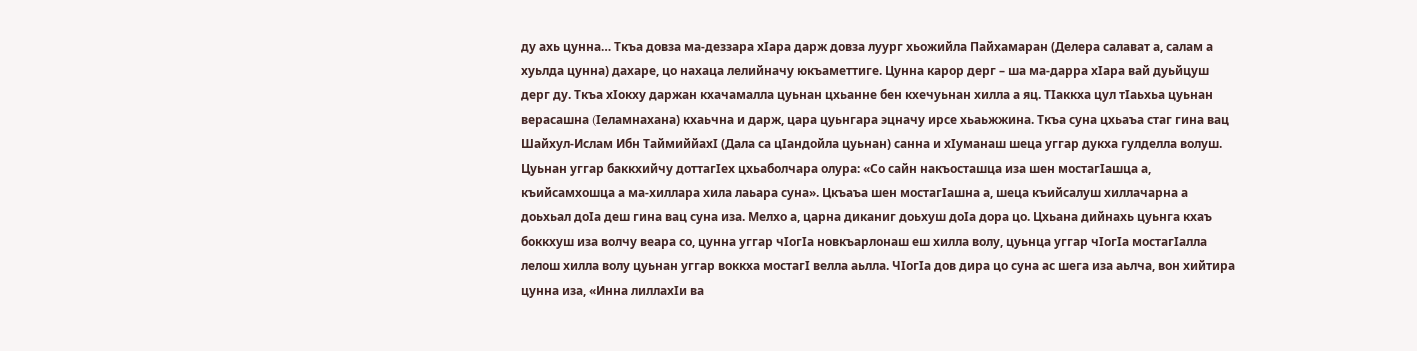ду ахь цунна… Ткъа довза ма-деззара хIара дарж довза луург хьожийла Пайхамаран (Делера салават а, салам а хуьлда цунна) дахаре, цо нахаца лелийначу юкъаметтиге. Цунна карор дерг – ша ма-дарра хIара вай дуьйцуш дерг ду. Ткъа хIокху даржан кхачамалла цуьнан цхьанне бен кхечуьнан хилла а яц. ТIаккха цул тIаьхьа цуьнан верасашна (Iеламнахана) кхаьчна и дарж, цара цуьнгара эцначу ирсе хьаьжжина. Ткъа суна цхьаъа стаг гина вац Шайхул-Ислам Ибн ТаймиййахI (Дала са цIандойла цуьнан) санна и хIуманаш шеца уггар дукха гулделла волуш. Цуьнан уггар баккхийчу доттагIех цхьаболчара олура: «Со сайн накъосташца иза шен мостагIашца а, къийсамхошца а ма-хиллара хила лаьара суна». Цкъаъа шен мостагIашна а, шеца къийсалуш хиллачарна а доьхьал доIа деш гина вац суна иза. Мелхо а, царна диканиг доьхуш доIа дора цо. Цхьана дийнахь цуьнга кхаъ боккхуш иза волчу веара со, цунна уггар чIогIа новкъарлонаш еш хилла волу, цуьнца уггар чIогIа мостагIалла лелош хилла волу цуьнан уггар воккха мостагI велла аьлла. ЧIогIа дов дира цо суна ас шега иза аьлча, вон хийтира цунна иза, «Инна лиллахIи ва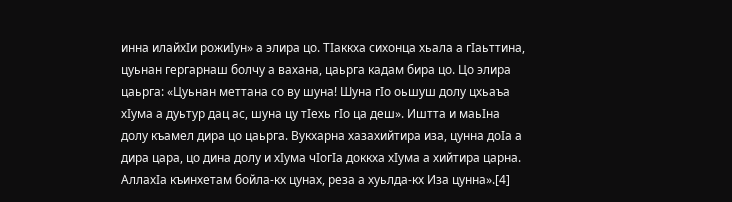инна илайхIи рожиIун» а элира цо. ТIаккха сихонца хьала а гIаьттина, цуьнан гергарнаш болчу а вахана, цаьрга кадам бира цо. Цо элира цаьрга: «Цуьнан меттана со ву шуна! Шуна гIо оьшуш долу цхьаъа хIума а дуьтур дац ас, шуна цу тIехь гIо ца деш». Иштта и маьIна долу къамел дира цо цаьрга. Вукхарна хазахийтира иза, цунна доIа а дира цара, цо дина долу и хIума чIогIа доккха хIума а хийтира царна. АллахIа къинхетам бойла-кх цунах, реза а хуьлда-кх Иза цунна».[4]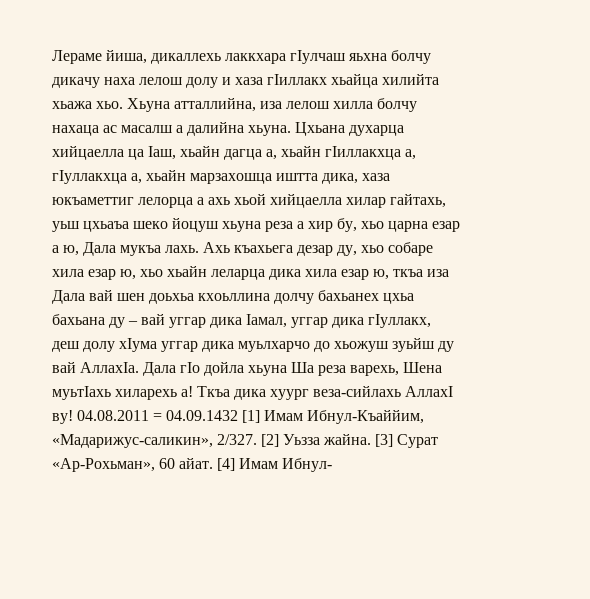Лераме йиша, дикаллехь лаккхара гIулчаш яьхна болчу дикачу наха лелош долу и хаза гIиллакх хьайца хилийта хьажа хьо. Хьуна атталлийна, иза лелош хилла болчу нахаца ас масалш а далийна хьуна. Цхьана духарца хийцаелла ца Iаш, хьайн дагца а, хьайн гIиллакхца а, гIуллакхца а, хьайн марзахошца иштта дика, хаза юкъаметтиг лелорца а ахь хьой хийцаелла хилар гайтахь, уьш цхьаъа шеко йоцуш хьуна реза а хир бу, хьо царна езар а ю, Дала мукъа лахь. Ахь къахьега дезар ду, хьо собаре хила езар ю, хьо хьайн леларца дика хила езар ю, ткъа иза Дала вай шен доьхьа кхоьллина долчу бахьанех цхьа бахьана ду – вай уггар дика Iамал, уггар дика гIуллакх, деш долу хIума уггар дика муьлхарчо до хьожуш зуьйш ду вай АллахIа. Дала гIо дойла хьуна Ша реза варехь, Шена муьтIахь хиларехь а! Ткъа дика хуург веза-сийлахь АллахI ву! 04.08.2011 = 04.09.1432 [1] Имам Ибнул-Къаййим, «Мадарижус-саликин», 2/327. [2] Уьзза жайна. [3] Сурат «Ар-Рохьман», 60 айат. [4] Имам Ибнул-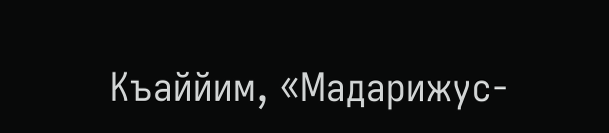Къаййим, «Мадарижус-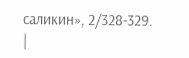саликин», 2/328-329.
|